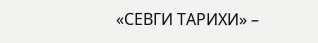«СЕВГИ ТАРИХИ» –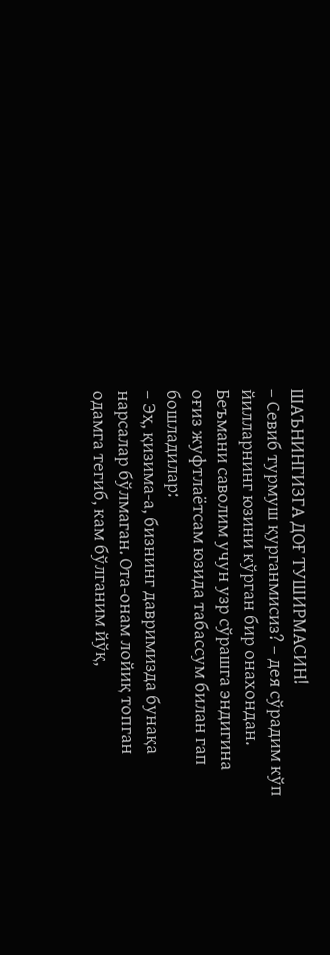ШАЪНИНГИЗГА ДОҒ ТУШИРМАСИН!
– Севиб турмуш қурганмисиз? – дея сўрадим кўп йилларнинг юзини кўрган бир онахондан. Беъмани саволим учун узр сўрашга эндигина оғиз жуфтлаётсам юзида табассум билан гап бошладилар:
– Эҳ, қизима-а, бизнинг давримизда бунақа нарсалар бўлмаган. Ота-онам лойиқ топган одамга тегиб, кам бўлганим йўқ,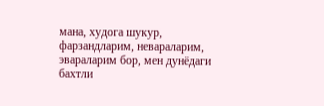мана, худога шукур, фарзандларим, невараларим, эвараларим бор, мен дунёдаги бахтли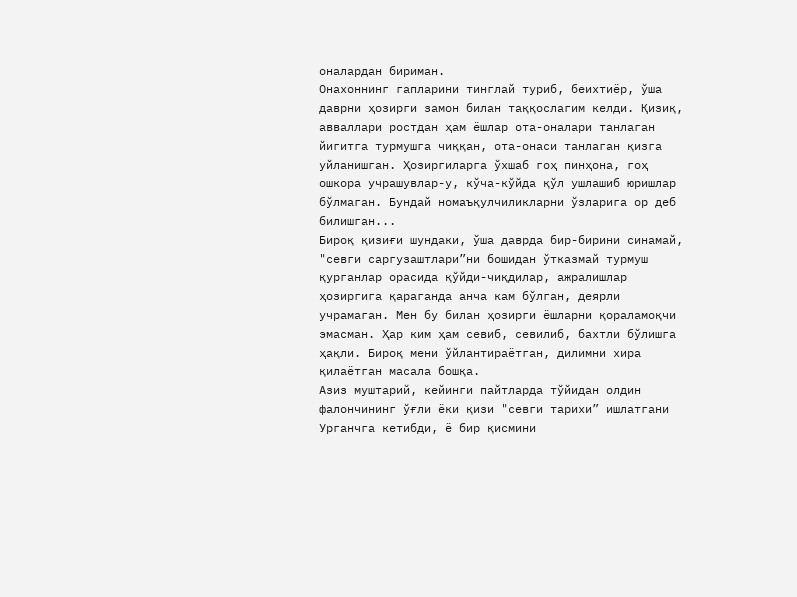оналардан бириман.
Онахоннинг гапларини тинглай туриб, беихтиёр, ўша даврни ҳозирги замон билан таққослагим келди. Қизиқ, авваллари ростдан ҳам ёшлар ота-оналари танлаган йигитга турмушга чиққан, ота-онаси танлаган қизга уйланишган. Ҳозиргиларга ўхшаб гоҳ пинҳона, гоҳ ошкора учрашувлар-у, кўча-кўйда қўл ушлашиб юришлар бўлмаган. Бундай номаъқулчиликларни ўзларига ор деб билишган...
Бироқ қизиғи шундаки, ўша даврда бир-бирини синамай, "севги саргузаштлари”ни бошидан ўтказмай турмуш қурганлар орасида қўйди-чиқдилар, ажралишлар ҳозиргига қараганда анча кам бўлган, деярли учрамаган. Мен бу билан ҳозирги ёшларни қораламоқчи эмасман. Ҳар ким ҳам севиб, севилиб, бахтли бўлишга ҳақли. Бироқ мени ўйлантираётган, дилимни хира қилаётган масала бошқа.
Азиз муштарий, кейинги пайтларда тўйидан олдин фалончининг ўғли ёки қизи "севги тарихи” ишлатгани Урганчга кетибди, ё бир қисмини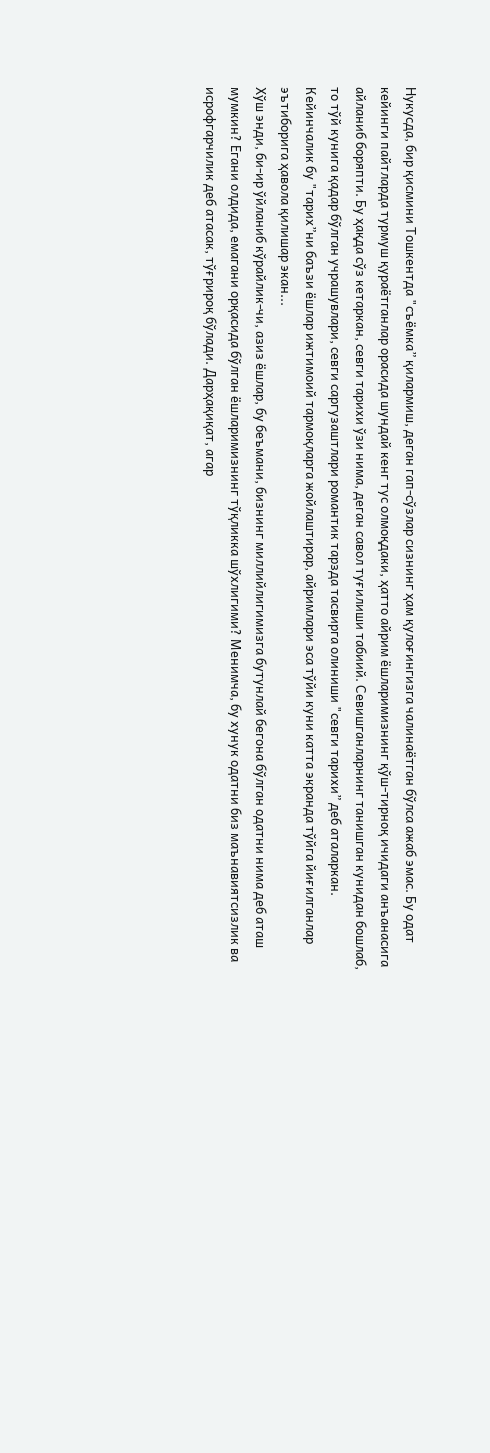Нукусда, бир қисмини Тошкентда "съёмка” қилармиш, деган гап-сўзлар сизнинг ҳам қулоғингизга чалинаётган бўлса ажаб эмас. Бу одат кейинги пайтларда турмуш қураётганлар орасида шундай кенг тус олмоқдаки, ҳатто айрим ёшларимизнинг қўш-тирноқ ичидаги анъанасига айланиб боряпти. Бу ҳақда сўз кетаркан, севги тарихи ўзи нима, деган савол туғилиши табиий. Севишганларнинг танишган кунидан бошлаб, то тўй кунига қадар бўлган учрашувлари, севги саргузаштлари романтик тарзда тасвирга олиниши "севги тарихи” деб аталаркан.
Кейинчалик бу "тарих”ни баъзи ёшлар ижтимоий тармоқларга жойлаштирар, айримлари эса тўйи куни катта экранда тўйга йиғилганлар эътиборига ҳавола қилишар экан...
Хўш энди, би-ир ўйланиб кўрайлик-чи, азиз ёшлар, бу беъмани, бизнинг миллийлигимизга бутунлай бегона бўлган одатни нима деб аташ мумкин? Егани олдида, емагани орқасида бўлган ёшларимизнинг тўқликка шўхлигими? Менимча, бу хунук одатни биз маънавиятсизлик ва исрофгарчилик деб атасак, тўғрироқ бўлади. Дарҳақиқат, агар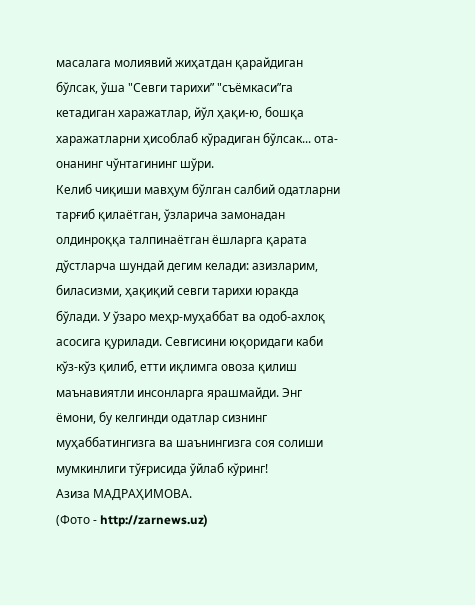масалага молиявий жиҳатдан қарайдиган бўлсак, ўша "Севги тарихи” "съёмкаси”га кетадиган харажатлар, йўл ҳақи-ю, бошқа харажатларни ҳисоблаб кўрадиган бўлсак... ота-онанинг чўнтагининг шўри.
Келиб чиқиши мавҳум бўлган салбий одатларни тарғиб қилаётган, ўзларича замонадан олдинроққа талпинаётган ёшларга қарата дўстларча шундай дегим келади: азизларим, биласизми, ҳақиқий севги тарихи юракда бўлади. У ўзаро меҳр-муҳаббат ва одоб-ахлоқ асосига қурилади. Севгисини юқоридаги каби кўз-кўз қилиб, етти иқлимга овоза қилиш маънавиятли инсонларга ярашмайди. Энг ёмони, бу келгинди одатлар сизнинг муҳаббатингизга ва шаънингизга соя солиши мумкинлиги тўғрисида ўйлаб кўринг!
Азиза МАДРАҲИМОВА.
(Фото - http://zarnews.uz)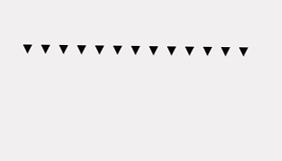▶
▶
▶
▶
▶
▶
▶
▶
▶
▶
▶
▶
▶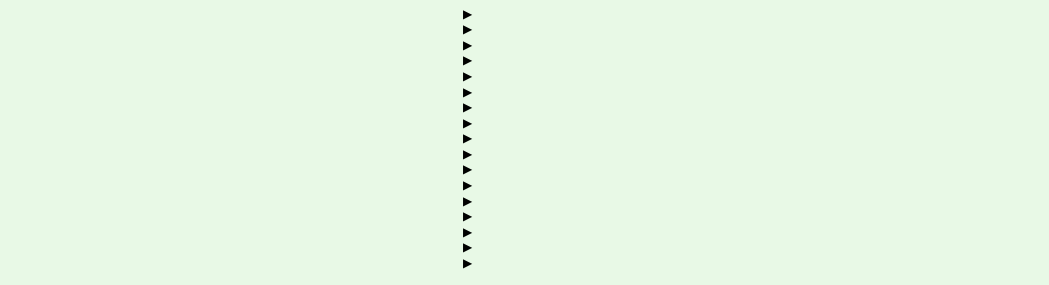▶
▶
▶
▶
▶
▶
▶
▶
▶
▶
▶
▶
▶
▶
▶
▶
▶